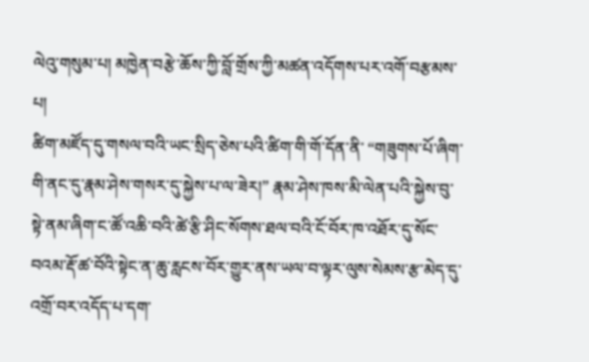ལེའུ་གསུམ་པ། མཁྱེན་བརྩེ་ཆོས་ཀྱི་བློ་གྲོས་ཀྱི་མཚན་འདོགས་པར་འགོ་བརྩམས་པ།
ཚིག་མཛོད་དུ་གསལ་བའི་ཡང་སྲིད་ཅེས་པའི་ཚིག་གི་གོ་དོན་ནི་ “གཟུགས་པོ་ཞིག་གི་ནང་དུ་རྣམ་ཤེས་གསར་དུ་སྐྱེས་པ་ལ་ཟེར།” རྣམ་ཤེས་ཁས་མི་ལེན་པའི་སྐྱེས་བུ་སྟེ་ནམ་ཞིག་ང་ཚོ་འཆི་བའི་ཚེ་རྩི་ཤིང་སོགས་ཐལ་བའི་ངོ་བོར་ཁ་འཐོར་དུ་སོང་བའམ་རྡོ་ཚ་བོའི་སྟེང་ན་ཆུ་རླངས་བོར་གྱུར་ནས་ཡལ་བ་ལྟར་ལུས་སེམས་རྩ་མེད་དུ་འགྲོ་བར་འདོད་པ་དག་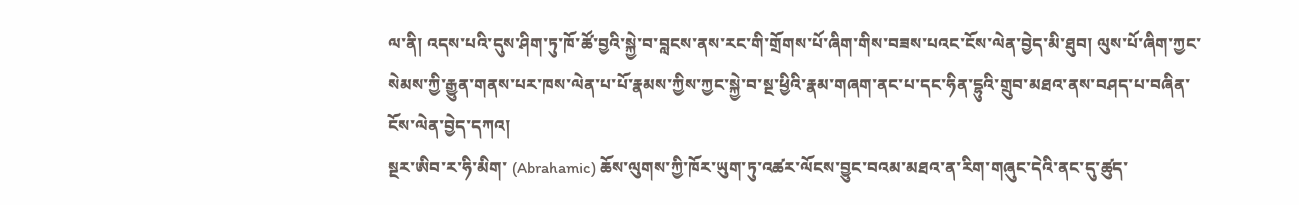ལ་ནི། འདས་པའི་དུས་ཤིག་ཏུ་ཁོ་ཚོ་བྱའི་སྐྱེ་བ་བླངས་ནས་རང་གི་གྲོགས་པོ་ཞིག་གིས་བཟས་པའང་ངོས་ལེན་བྱེད་མི་ཐུབ། ལུས་པོ་ཞིག་ཀྱང་སེམས་ཀྱི་རྒྱུན་གནས་པར་ཁས་ལེན་པ་པོ་རྣམས་ཀྱིས་ཀྱང་སྐྱེ་བ་སྔ་ཕྱིའི་རྣམ་གཞག་ནང་པ་དང་ཧིན་དྷུའི་གྲུབ་མཐའ་ནས་བཤད་པ་བཞིན་ངོས་ལེན་བྱེད་དཀའ།
སྔར་ཨིབ་ར་ཧི་མིག་ (Abrahamic) ཆོས་ལུགས་ཀྱི་ཁོར་ཡུག་ཏུ་འཚར་ལོངས་བྱུང་བའམ་མཐའ་ན་རིག་གཞུང་དེའི་ནང་དུ་ཚུད་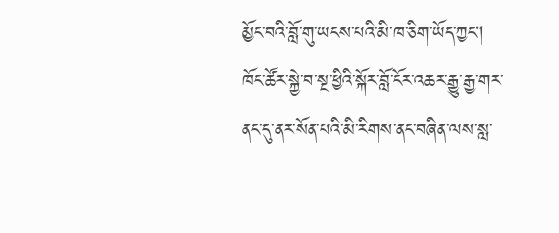མྱོང་བའི་བློ་གུ་ཡངས་པའི་མི་ཁ་ཅིག་ཡོད་ཀྱང། ཁོང་ཚོར་སྐྱེ་བ་སྔ་ཕྱིའི་སྐོར་བློ་ངོར་འཆར་རྒྱུ་རྒྱ་གར་ནང་དུ་ནར་སོན་པའི་མི་རིགས་ནང་བཞིན་ལས་སླ་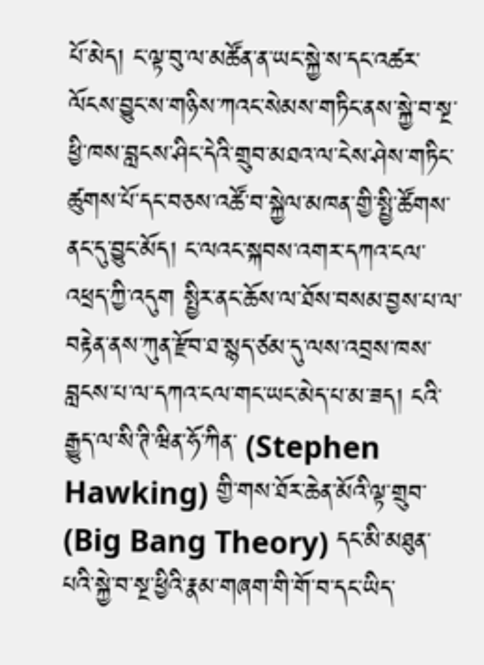པོ་མེད། ང་ལྟ་བུ་ལ་མཚོན་ན་ཡང་སྐྱེ་ས་དང་འཚར་ལོངས་བྱུང་ས་གཉིས་ཀའང་སེམས་གཏིང་ནས་སྐྱེ་བ་སྔ་ཕྱི་ཁས་བླངས་ཤིང་དེའི་གྲུབ་མཐའ་ལ་ངེས་ཤེས་གཏིང་ཚུགས་པོ་དང་བཅས་འཚོ་བ་སྐྱེལ་མཁན་གྱི་སྤྱི་ཚོགས་ནང་དུ་བྱུང་མོད། ང་ལའང་སྐབས་འགར་དཀའ་ངལ་འཕྲད་ཀྱི་འདུག སྤྱིར་ནང་ཆོས་ལ་ཐོས་བསམ་བྱས་པ་ལ་བརྟེན་ནས་ཀུན་རྫོབ་ཐ་སྙད་ཙམ་དུ་ལས་འབྲས་ཁས་བླངས་པ་ལ་དཀའ་ངལ་གང་ཡང་མེད་པ་མ་ཟད། ངའི་རྒྱུད་ལ་སི་ཊི་ཝིན་ཧོ་ཀིན་ (Stephen Hawking) གྱི་གས་ཐོར་ཆེན་མོའི་ལྟ་གྲུབ་ (Big Bang Theory) དང་མི་མཐུན་པའི་སྐྱེ་བ་སྔ་ཕྱིའི་རྣམ་གཞག་གི་གོ་བ་དང་ཡིད་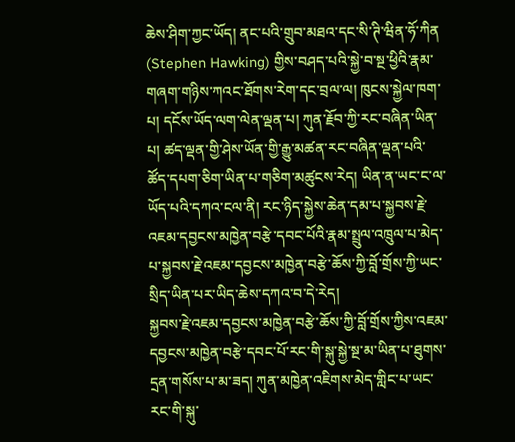ཆེས་ཤིག་ཀྱང་ཡོད། ནང་པའི་གྲུབ་མཐའ་དང་སི་ཊི་ཝིན་ཧོ་ཀིན (Stephen Hawking) གྱིས་བཤད་པའི་སྐྱེ་བ་སྔ་ཕྱིའི་རྣམ་གཞག་གཉིས་ཀའང་ཐོགས་རེག་དང་བྲལ་ལ། ཁུངས་སྐྱེལ་ཁག་པ། དངོས་ཡོད་ལག་ལེན་ལྡན་པ། ཀུན་རྗོབ་ཀྱི་རང་བཞིན་ཡིན་པ། ཚད་ལྡན་གྱི་ཤེས་ཡོན་གྱི་རྒྱུ་མཚན་རང་བཞིན་ལྡན་པའི་ཚོད་དཔག་ཅིག་ཡིན་པ་གཅིག་མཚུངས་རེད། ཡིན་ན་ཡང་ང་ལ་ཡོད་པའི་དཀའ་ངལ་ནི། རང་ཉིད་སྐྱེས་ཆེན་དམ་པ་སྐྱབས་རྗེ་འཇམ་དབྱངས་མཁྱེན་བརྩེ་དབང་པོའི་རྣམ་སྤྲུལ་འཁྲུལ་པ་མེད་པ་སྐྱབས་རྗེ་འཇམ་དབྱངས་མཁྱེན་བརྩེ་ཆོས་ཀྱི་བློ་གྲོས་ཀྱི་ཡང་སྲིད་ཡིན་པར་ཡིད་ཆེས་དཀའ་བ་དེ་རེད།
སྐྱབས་རྗེ་འཇམ་དབྱངས་མཁྱེན་བརྩེ་ཆོས་ཀྱི་བློ་གྲོས་ཀྱིས་འཇམ་དབྱངས་མཁྱེན་བརྩེ་དབང་པོ་རང་གི་སྐུ་སྐྱེ་སྔ་མ་ཡིན་པ་ཐུགས་དྲན་གསོས་པ་མ་ཟད། ཀུན་མཁྱེན་འཇིགས་མེད་གླིང་པ་ཡང་རང་གི་སྐུ་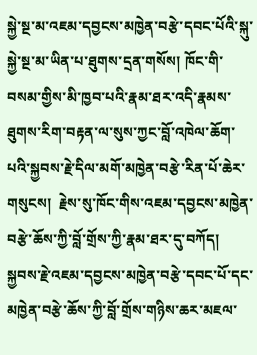སྐྱེ་སྔ་མ་འཇམ་དབྱངས་མཁྱེན་བརྩེ་དབང་པོའི་སྐུ་སྐྱེ་སྔ་མ་ཡིན་པ་ཐུགས་དྲན་གསོས། ཁོང་གི་བསམ་གྱིས་མི་ཁྱབ་པའི་རྣམ་ཐར་འདི་རྣམས་ཐུགས་རིག་བརྟན་ལ་སུས་ཀྱང་བློ་འཁེལ་ཆོག་པའི་སྐྱབས་རྗེ་དིལ་མགོ་མཁྱེན་བརྩེ་རིན་པོ་ཆེར་གསུངས།  རྗེས་སུ་ཁོང་གིས་འཇམ་དབྱངས་མཁྱེན་བརྩེ་ཆོས་ཀྱི་བློ་གྲོས་ཀྱི་རྣམ་ཐར་དུ་བཀོད། སྐྱབས་རྗེ་འཇམ་དབྱངས་མཁྱེན་བརྩེ་དབང་པོ་དང་མཁྱེན་བརྩེ་ཆོས་ཀྱི་བློ་གྲོས་གཉིས་ཆར་མཇལ་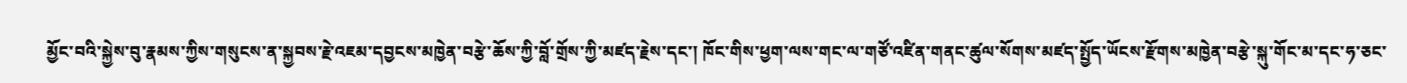མྱོང་བའི་སྐྱེས་བུ་རྣམས་ཀྱིས་གསུངས་ན་སྐྱབས་རྗེ་འཇམ་དབྱངས་མཁྱེན་བརྩེ་ཆོས་ཀྱི་བློ་གྲོས་ཀྱི་མཛད་རྗེས་དང་། ཁོང་གིས་ཕྱག་ལས་གང་ལ་གཙོ་འཛིན་གནང་ཚུལ་སོགས་མཛད་སྤྱོད་ཡོངས་རྫོགས་མཁྱེན་བརྩེ་སྐུ་གོང་མ་དང་ཧ་ཅང་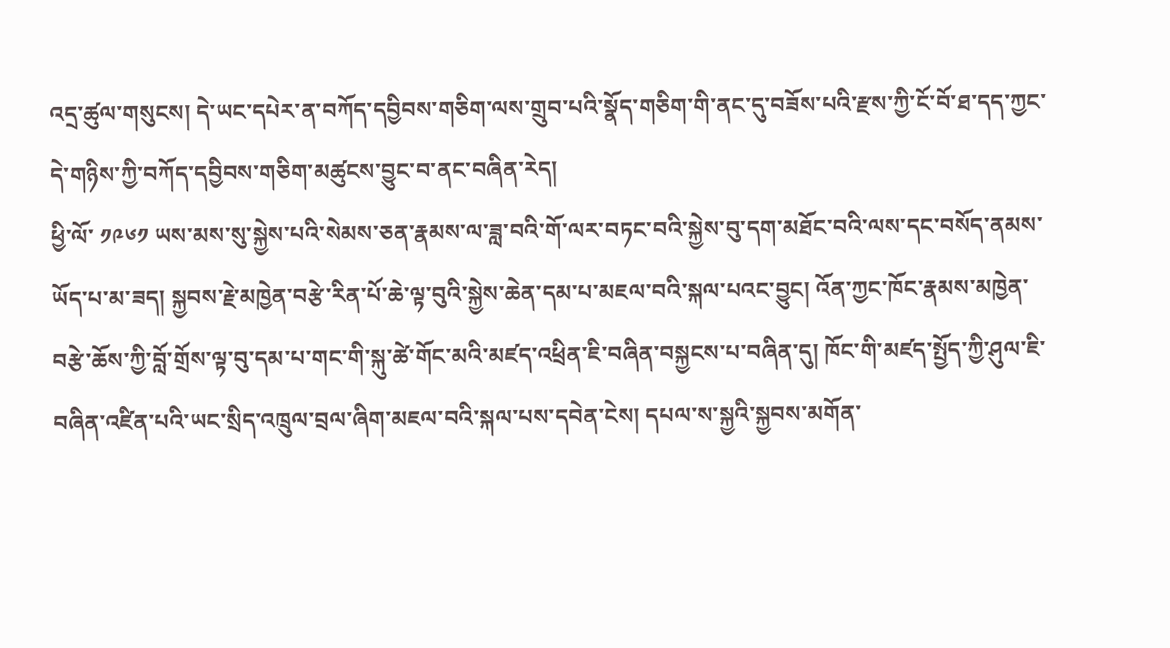འདྲ་ཚུལ་གསུངས། དེ་ཡང་དཔེར་ན་བཀོད་དབྱིབས་གཅིག་ལས་གྲུབ་པའི་སྣོད་གཅིག་གི་ནང་དུ་བཟོས་པའི་རྫས་ཀྱི་ངོ་བོ་ཐ་དད་ཀྱང་དེ་གཉིས་ཀྱི་བཀོད་དབྱིབས་གཅིག་མཚུངས་བྱུང་བ་ནང་བཞིན་རེད།
ཕྱི་ལོ་ ༡༩༦༡ ཡས་མས་སུ་སྐྱེས་པའི་སེམས་ཅན་རྣམས་ལ་ཟླ་བའི་གོ་ལར་བཏང་བའི་སྐྱེས་བུ་དག་མཐོང་བའི་ལས་དང་བསོད་ནམས་ཡོད་པ་མ་ཟད། སྐྱབས་རྗེ་མཁྱེན་བརྩེ་རིན་པོ་ཆེ་ལྟ་བུའི་སྐྱེས་ཆེན་དམ་པ་མཇལ་བའི་སྐལ་པའང་བྱུང། འོན་ཀྱང་ཁོང་རྣམས་མཁྱེན་བརྩེ་ཆོས་ཀྱི་བློ་གྲོས་ལྟ་བུ་དམ་པ་གང་གི་སྐུ་ཚེ་གོང་མའི་མཛད་འཕྲིན་ཇི་བཞིན་བསྐྱངས་པ་བཞིན་དུ། ཁོང་གི་མཛད་སྤྱོད་ཀྱི་ཤུལ་ཇི་བཞིན་འཛིན་པའི་ཡང་སྲིད་འཁྲུལ་བྲལ་ཞིག་མཇལ་བའི་སྐལ་པས་དབེན་ངེས། དཔལ་ས་སྐྱའི་སྐྱབས་མགོན་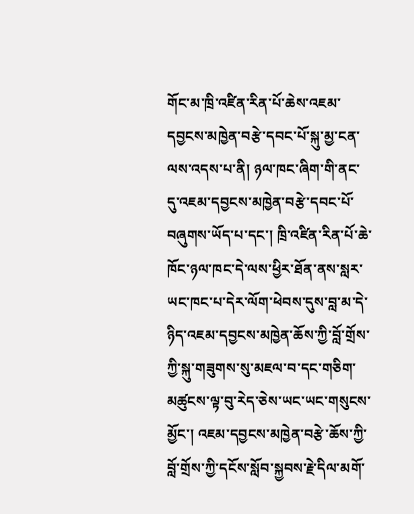གོང་མ་ཁྲི་འཛིན་རིན་པོ་ཆེས་འཇམ་དབྱངས་མཁྱེན་བརྩེ་དབང་པོ་སྐུ་མྱ་ངན་ལས་འདས་པ་ནི། ཉལ་ཁང་ཞིག་གི་ནང་དུ་འཇམ་དབྱངས་མཁྱེན་བརྩེ་དབང་པོ་བཞུགས་ཡོད་པ་དང་། ཁྲི་འཛིན་རིན་པོ་ཆེ་ཁོང་ཉལ་ཁང་དེ་ལས་ཕྱིར་ཐོན་ནས་སླར་ཡང་ཁང་པ་དེར་ལོག་ཕེབས་དུས་བླ་མ་དེ་ཉིད་འཇམ་དབྱངས་མཁྱེན་ཆོས་ཀྱི་བློ་གྲོས་ཀྱི་སྐུ་གཟུགས་སུ་མཇལ་བ་དང་གཅིག་མཚུངས་ལྟ་བུ་རེད་ཅེས་ཡང་ཡང་གསུངས་མྱོང་། འཇམ་དབྱངས་མཁྱེན་བརྩེ་ཆོས་ཀྱི་བློ་གྲོས་ཀྱི་དངོས་སློབ་སྐྱབས་རྗེ་དིལ་མགོ་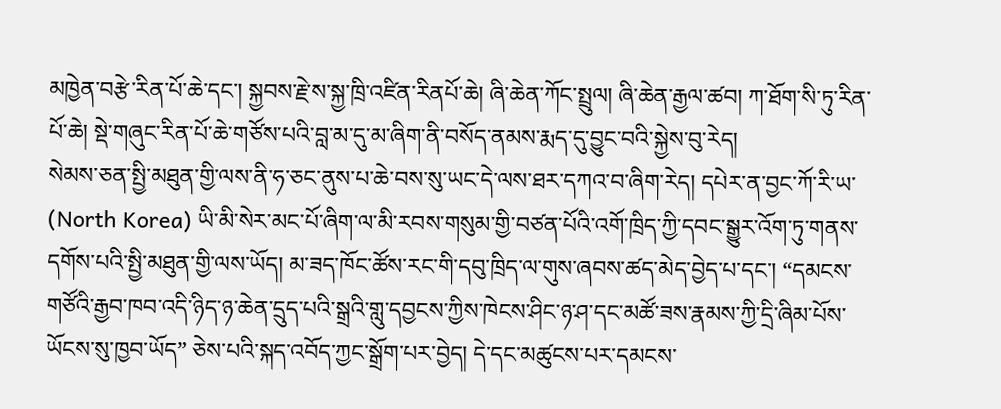མཁྱེན་བརྩེ་རིན་པོ་ཆེ་དང་། སྐྱབས་རྗེ་ས་སྐྱ་ཁྲི་འཛིན་རིནཔོ་ཆེ། ཞི་ཆེན་ཀོང་སྤྲུལ། ཞི་ཆེན་རྒྱལ་ཚབ། ཀ་ཐོག་སི་ཏུ་རིན་པོ་ཆེ། སྡེ་གཞུང་རིན་པོ་ཆེ་གཙོས་པའི་བླ་མ་དུ་མ་ཞིག་ནི་བསོད་ནམས་རྨད་དུ་བྱུང་བའི་སྐྱེས་བུ་རེད།
སེམས་ཅན་སྤྱི་མཐུན་གྱི་ལས་ནི་ཧ་ཅང་ནུས་པ་ཆེ་བས་སུ་ཡང་དེ་ལས་ཐར་དཀའ་བ་ཞིག་རེད། དཔེར་ན་བྱང་ཀོ་རི་ཡ་ (North Korea) ཡི་མི་སེར་མང་པོ་ཞིག་ལ་མི་རབས་གསུམ་གྱི་བཙན་པོའི་འགོ་ཁྲིད་ཀྱི་དབང་སྒྱུར་འོག་ཏུ་གནས་དགོས་པའི་སྤྱི་མཐུན་གྱི་ལས་ཡོད། མ་ཟད་ཁོང་ཚོས་རང་གི་དབུ་ཁྲིད་ལ་གུས་ཞབས་ཚད་མེད་བྱེད་པ་དང་། “དམངས་གཙོའི་རྒྱབ་ཁབ་འདི་ཉིད་ཉ་ཆེན་དྲུད་པའི་སྒྲའི་གླུ་དབྱངས་ཀྱིས་ཁེངས་ཤིང་ཉ་ཤ་དང་མཚོ་ཟས་རྣམས་ཀྱི་དྲི་ཞིམ་པོས་ཡོངས་སུ་ཁྱབ་ཡོད” ཅེས་པའི་སྐད་འབོད་ཀྱང་སྒྲོག་པར་བྱེད། དེ་དང་མཚུངས་པར་དམངས་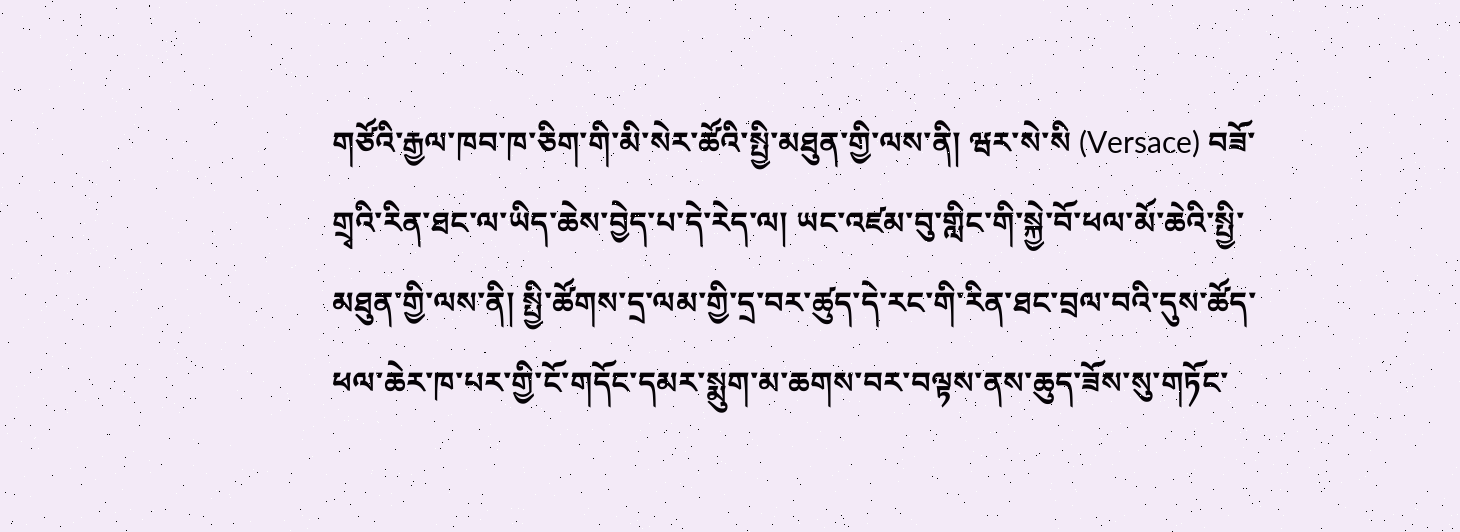གཙོའི་རྒྱལ་ཁབ་ཁ་ཅིག་གི་མི་སེར་ཚོའི་སྤྱི་མཐུན་གྱི་ལས་ནི། ཝར་སེ་སི (Versace) བཟོ་གྲྭའི་རིན་ཐང་ལ་ཡིད་ཆེས་བྱེད་པ་དེ་རེད་ལ། ཡང་འཛམ་བུ་གླིང་གི་སྐྱེ་བོ་ཕལ་མོ་ཆེའི་སྤྱི་མཐུན་གྱི་ལས་ནི། སྤྱི་ཚོགས་དྲ་ལམ་གྱི་དྲ་བར་ཚུད་དེ་རང་གི་རིན་ཐང་བྲལ་བའི་དུས་ཚོད་ཕལ་ཆེར་ཁ་པར་གྱི་ངོ་གདོང་དམར་སྨུག་མ་ཆགས་བར་བལྟས་ནས་ཆུད་ཟོས་སུ་གཏོང་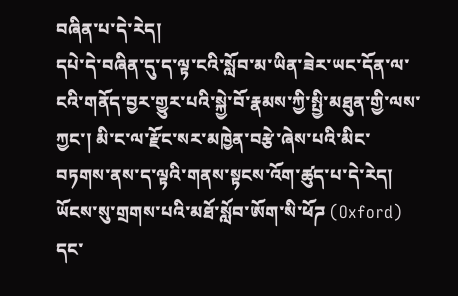བཞིན་པ་དེ་རེད།
དཔེ་དེ་བཞིན་དུ་ད་ལྟ་ངའི་སློབ་མ་ཡིན་ཟེར་ཡང་དོན་ལ་ངའི་གནོད་བྱར་གྱུར་པའི་སྐྱེ་བོ་རྣམས་ཀྱི་སྤྱི་མཐུན་གྱི་ལས་ཀྱང་། མི་ང་ལ་རྫོང་སར་མཁྱེན་བརྩེ་ཞེས་པའི་མིང་བཏགས་ནས་ད་ལྟའི་གནས་སྟངས་འོག་ཚུད་པ་དེ་རེད། ཡོངས་སུ་གྲགས་པའི་མཐོ་སློབ་ཨོག་སི་ཕོཌ (Oxford) དང་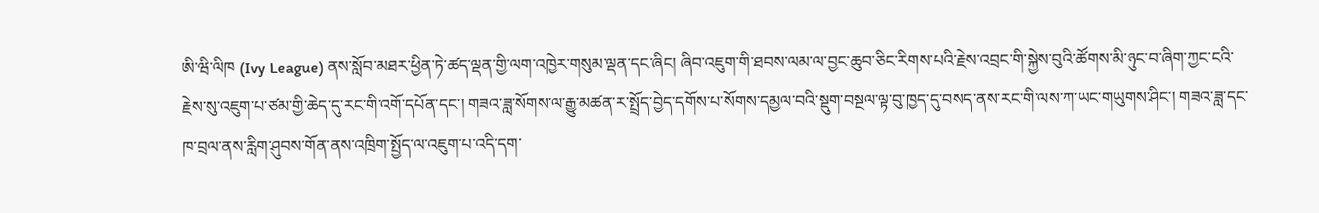ཨི་ཝི་ལིཁ (Ivy League) ནས་སློབ་མཐར་ཕྱིན་ཏེ་ཚད་ལྡན་གྱི་ལག་འཁྱེར་གསུམ་ལྡན་དང་ཞིང། ཞིབ་འཇུག་གི་ཐབས་ལམ་ལ་བྱང་ཆུབ་ཅིང་རིགས་པའི་རྗེས་འབྲང་གི་སྐྱེས་བུའི་ཚོགས་མི་ཉུང་བ་ཞིག་ཀྱང་ངའི་རྗེས་སུ་འཇུག་པ་ཙམ་གྱི་ཆེད་དུ་རང་གི་འགོ་དཔོན་དང་། གཟའ་ཟླ་སོགས་ལ་རྒྱུ་མཚན་ར་སྤྲོད་བྱེད་དགོས་པ་སོགས་དམྱལ་བའི་སྡུག་བསྔལ་ལྟ་བུ་ཁྱད་དུ་བསད་ནས་རང་གི་ལས་ཀ་ཡང་གཡུགས་ཤིང་། གཟའ་ཟླ་དང་ཁ་བྲལ་ནས་རླིག་ཤུབས་གོན་ནས་འཁྲིག་སྤྱོད་ལ་འཇུག་པ་འདི་དག་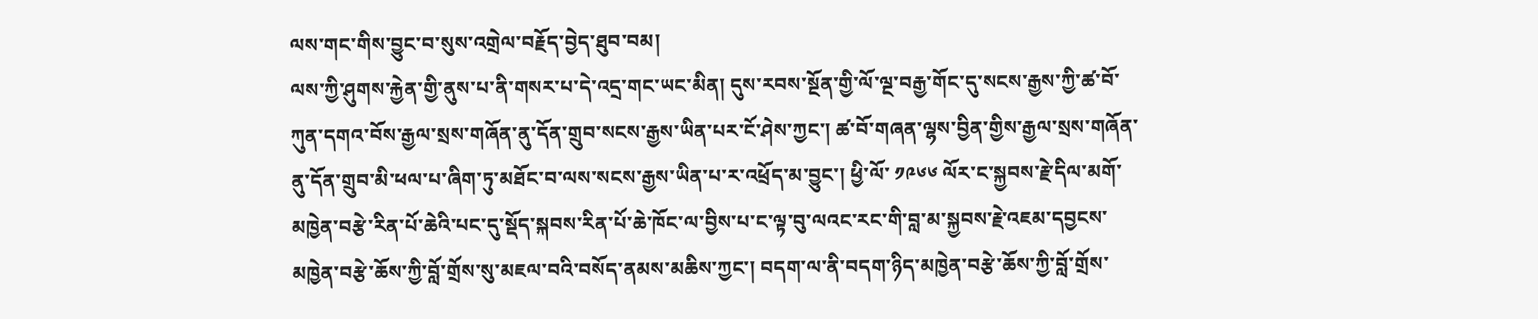ལས་གང་གིས་བྱུང་བ་སུས་འགྲེལ་བརྗོད་བྱེད་ཐུབ་བམ།
ལས་ཀྱི་ཤུགས་རྐྱེན་གྱི་ནུས་པ་ནི་གསར་པ་དེ་འདྲ་གང་ཡང་མིན། དུས་རབས་སྔོན་གྱི་ལོ་ལྔ་བརྒྱ་གོང་དུ་སངས་རྒྱས་ཀྱི་ཚ་བོ་ཀུན་དགའ་བོས་རྒྱལ་སྲས་གཞོན་ནུ་དོན་གྲུབ་སངས་རྒྱས་ཡིན་པར་ངོ་ཤེས་ཀྱང་། ཚ་བོ་གཞན་ལྷས་བྱིན་གྱིས་རྒྱལ་སྲས་གཞོན་ནུ་དོན་གྲུབ་མི་ཕལ་པ་ཞིག་ཏུ་མཐོང་བ་ལས་སངས་རྒྱས་ཡིན་པ་ར་འཕྲོད་མ་བྱུང་། ཕྱི་ལོ་ ༡༩༦༦ ལོར་ང་སྐྱབས་རྗེ་དིལ་མགོ་མཁྱེན་བརྩེ་རིན་པོ་ཆེའི་པང་དུ་སྡོད་སྐབས་རིན་པོ་ཆེ་ཁོང་ལ་བྱིས་པ་ང་ལྟ་བུ་ལའང་རང་གི་བླ་མ་སྐྱབས་རྗེ་འཇམ་དབྱངས་མཁྱེན་བརྩེ་ཆོས་ཀྱི་བློ་གྲོས་སུ་མཇལ་བའི་བསོད་ནམས་མཆིས་ཀྱང་། བདག་ལ་ནི་བདག་ཉིད་མཁྱེན་བརྩེ་ཆོས་ཀྱི་བློ་གྲོས་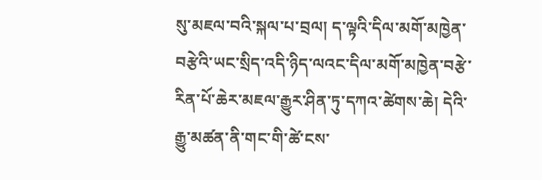སུ་མཇལ་བའི་སྐལ་པ་བྲལ། ད་ལྟའི་དིལ་མགོ་མཁྱེན་བརྩེའི་ཡང་སྲིད་འདི་ཉིད་ལའང་དིལ་མགོ་མཁྱེན་བརྩེ་རིན་པོ་ཆེར་མཇལ་རྒྱུར་ཤིན་ཏུ་དཀའ་ཚེགས་ཆེ། དེའི་རྒྱུ་མཚན་ནི་གང་གི་ཚེ་ངས་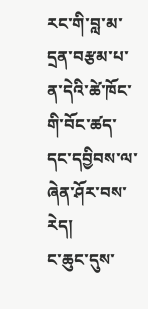རང་གི་བླ་མ་དྲན་བརྩམ་པ་ན་དེའི་ཚེ་ཁོང་གི་བོང་ཚད་དང་དབྱིབས་ལ་ཞེན་ཤོར་བས་རེད།
ང་ཆུང་དུས་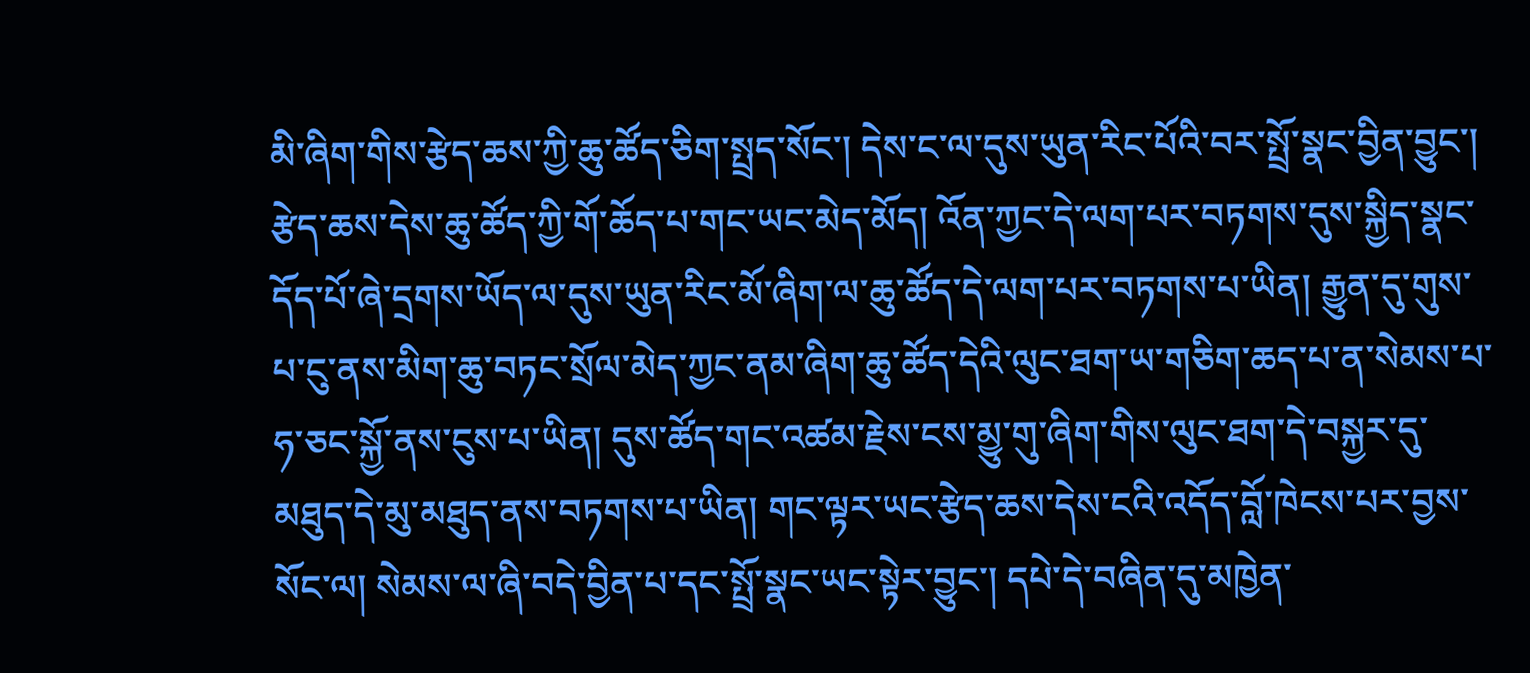མི་ཞིག་གིས་རྩེད་ཆས་ཀྱི་ཆུ་ཚོད་ཅིག་སྤྲད་སོང་། དེས་ང་ལ་དུས་ཡུན་རིང་པོའི་བར་སྤྲོ་སྣང་བྱིན་བྱུང་། རྩེད་ཆས་དེས་ཆུ་ཚོད་ཀྱི་གོ་ཆོད་པ་གང་ཡང་མེད་མོད། འོན་ཀྱང་དེ་ལག་པར་བཏགས་དུས་སྐྱིད་སྣང་དོད་པོ་ཞེ་དྲགས་ཡོད་ལ་དུས་ཡུན་རིང་མོ་ཞིག་ལ་ཆུ་ཚོད་དེ་ལག་པར་བཏགས་པ་ཡིན། རྒྱུན་དུ་གུས་པ་ངུ་ནས་མིག་ཆུ་བཏང་སྲོལ་མེད་ཀྱང་ནམ་ཞིག་ཆུ་ཚོད་དེའི་ལུང་ཐག་ཡ་གཅིག་ཆད་པ་ན་སེམས་པ་ཧ་ཅང་སྐྱོ་ནས་ངུས་པ་ཡིན། དུས་ཚོད་གང་འཚམ་རྗེས་ངས་མྱུ་གུ་ཞིག་གིས་ལུང་ཐག་དེ་བསྐྱར་དུ་མཐུད་དེ་མུ་མཐུད་ནས་བཏགས་པ་ཡིན། གང་ལྟར་ཡང་རྩེད་ཆས་དེས་ངའི་འདོད་བློ་ཁེངས་པར་བྱས་སོང་ལ། སེམས་ལ་ཞི་བདེ་བྱིན་པ་དང་སྤྲོ་སྣང་ཡང་སྟེར་བྱུང་། དཔེ་དེ་བཞིན་དུ་མཁྱེན་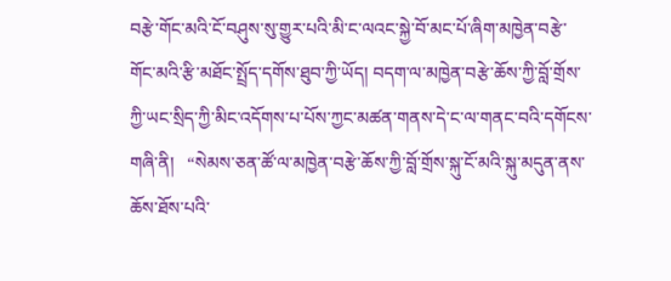བརྩེ་གོང་མའི་ངོ་བཤུས་སུ་གྱུར་པའི་མི་ང་ལའང་སྐྱེ་བོ་མང་པོ་ཞིག་མཁྱེན་བརྩེ་གོང་མའི་རྩི་མཐོང་སྤྲོད་དགོས་ཐུབ་ཀྱི་ཡོད། བདག་ལ་མཁྱེན་བརྩེ་ཆོས་ཀྱི་བློ་གྲོས་ཀྱི་ཡང་སྲིད་ཀྱི་མིང་འདོགས་པ་པོས་ཀྱང་མཚན་གནས་དེ་ང་ལ་གནང་བའི་དགོངས་གཞི་ནི།   “སེམས་ཅན་ཚོ་ལ་མཁྱེན་བརྩེ་ཆོས་ཀྱི་བློ་གྲོས་སྐུ་ངོ་མའི་སྐུ་མདུན་ནས་ཆོས་ཐོས་པའི་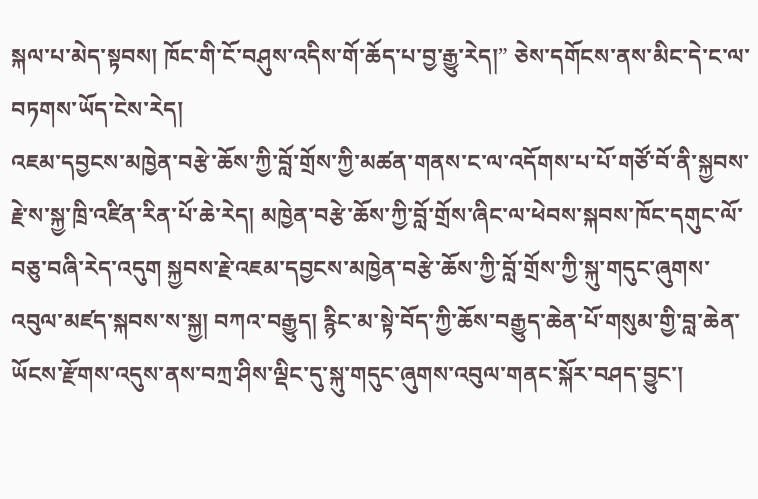སྐལ་པ་མེད་སྟབས། ཁོང་གི་ངོ་བཤུས་འདིས་གོ་ཆོད་པ་བྱ་རྒྱུ་རེད།” ཅེས་དགོངས་ནས་མིང་དེ་ང་ལ་བཏགས་ཡོད་ངེས་རེད།
འཇམ་དབྱངས་མཁྱེན་བརྩེ་ཆོས་ཀྱི་བློ་གྲོས་ཀྱི་མཚན་གནས་ང་ལ་འདོགས་པ་པོ་གཙོ་བོ་ནི་སྐྱབས་རྗེ་ས་སྐྱ་ཁྲི་འཛིན་རིན་པོ་ཆེ་རེད། མཁྱེན་བརྩེ་ཆོས་ཀྱི་བློ་གྲོས་ཞིང་ལ་ཕེབས་སྐབས་ཁོང་དགུང་ལོ་བཅུ་བཞི་རེད་འདུག སྐྱབས་རྗེ་འཇམ་དབྱངས་མཁྱེན་བརྩེ་ཆོས་ཀྱི་བློ་གྲོས་ཀྱི་སྐུ་གདུང་ཞུགས་འབུལ་མཛད་སྐབས་ས་སྐྱ། བཀའ་བརྒྱུད། རྙིང་མ་སྟེ་བོད་ཀྱི་ཆོས་བརྒྱུད་ཆེན་པོ་གསུམ་གྱི་བླ་ཆེན་ཡོངས་རྫོགས་འདུས་ནས་བཀྲ་ཤིས་ལྡིང་དུ་སྐུ་གདུང་ཞུགས་འབུལ་གནང་སྐོར་བཤད་བྱུང་།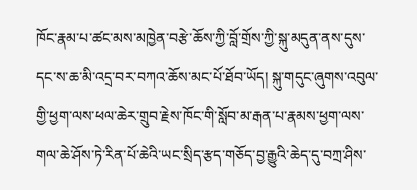ཁོང་རྣམ་པ་ཚང་མས་མཁྱེན་བརྩེ་ཆོས་ཀྱི་བློ་གྲོས་ཀྱི་སྐུ་མདུན་ནས་དུས་དང་ས་ཆ་མི་འདྲ་བར་བཀའ་ཆོས་མང་པོ་ཐོབ་ཡོད། སྐུ་གདུང་ཞུགས་འབུལ་གྱི་ཕྱག་ལས་ཕལ་ཆེར་གྲུབ་རྗེས་ཁོང་གི་སློབ་མ་རྒན་པ་རྣམས་ཕྱག་ལས་གལ་ཆེ་ཤོས་ཏེ་རིན་པོ་ཆེའི་ཡང་སྲིད་རྩད་གཅོད་བྱ་རྒྱུའི་ཆེད་དུ་བཀྲ་ཤིས་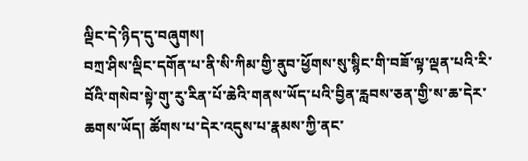ལྡིང་དེ་ཉིད་དུ་བཞུགས།
བཀྲ་ཤིས་ལྡིང་དགོན་པ་ནི་སི་ཀིམ་གྱི་ནུབ་ཕྱོགས་སུ་སྙིང་གི་བཟོ་ལྟ་ལྡན་པའི་རི་བོའི་གསེབ་སྟེ་གུ་རུ་རིན་པོ་ཆེའི་གནས་ཡོད་པའི་བྱིན་རླབས་ཅན་གྱི་ས་ཆ་དེར་ཆགས་ཡོད། ཚོགས་པ་དེར་འདུས་པ་རྣམས་ཀྱི་ནང་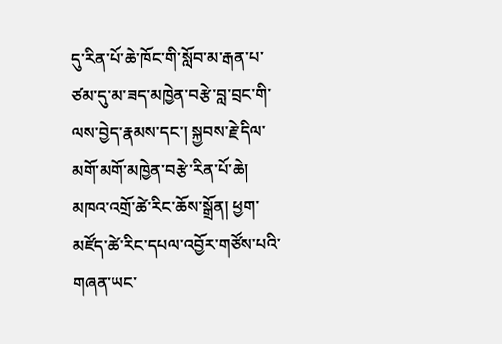དུ་རིན་པོ་ཆེ་ཁོང་གི་སློབ་མ་རྒན་པ་ཙམ་དུ་མ་ཟད་མཁྱེན་བརྩེ་བླ་བྲང་གི་ལས་བྱེད་རྣམས་དང་། སྐྱབས་རྗེ་དིལ་མགོ་མགོ་མཁྱེན་བརྩེ་རིན་པོ་ཆེ། མཁའ་འགྲོ་ཚེ་རིང་ཆོས་སྒྲོན། ཕྱག་མཛོད་ཚེ་རིང་དཔལ་འབྱོར་གཙོས་པའི་གཞན་ཡང་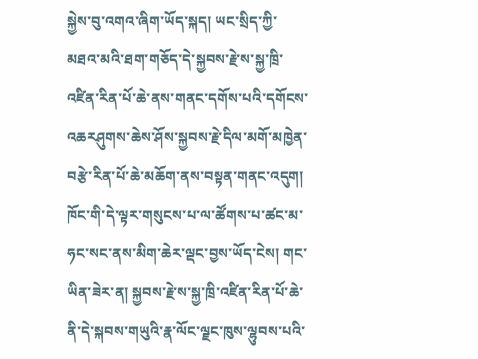སྐྱེས་བུ་འགའ་ཞིག་ཡོད་སྐད། ཡང་སྲིད་ཀྱི་མཐའ་མའི་ཐག་གཅོད་དེ་སྐྱབས་རྗེ་ས་སྐྱ་ཁྲི་འཛིན་རིན་པོ་ཆེ་ནས་གནང་དགོས་པའི་དགོངས་འཆརཤུགས་ཆེས་ཤོས་སྐྱབས་རྗེ་དིལ་མགོ་མཁྱེན་བརྩེ་རིན་པོ་ཆེ་མཆོག་ནས་བསྟན་གནང་འདུག། ཁོང་གི་དེ་ལྟར་གསུངས་པ་ལ་ཚོགས་པ་ཚང་མ་ཧང་སང་ནས་མིག་ཆེར་ལྡང་བྱས་ཡོད་ངེས། གང་ཡིན་ཟེར་ན། སྐྱབས་རྗེ་ས་སྐྱ་ཁྲི་འཛིན་རིན་པོ་ཆེ་ནི་དེ་སྐབས་གཡུའི་རྣ་ལོང་ལྗང་ཁུས་ལྷུབས་པའི་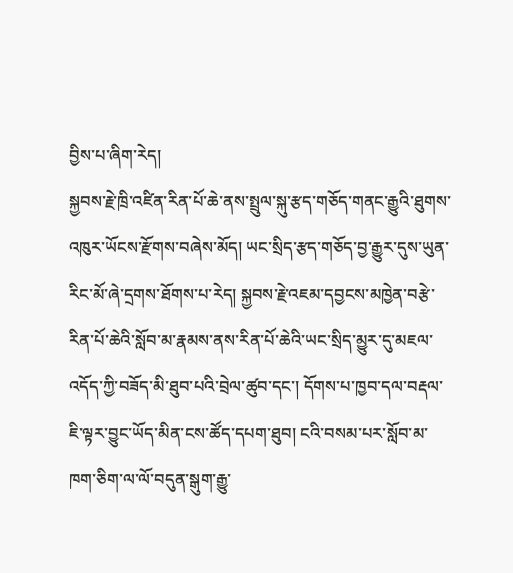བྱིས་པ་ཞིག་རེད།
སྐྱབས་རྗེ་ཁྲི་འཛིན་རིན་པོ་ཆེ་ནས་སྤྲུལ་སྐུ་རྩད་གཅོད་གནང་རྒྱུའི་ཐུགས་འཁུར་ཡོངས་རྫོགས་བཞེས་མོད། ཡང་སྲིད་རྩད་གཅོད་བྱ་རྒྱུར་དུས་ཡུན་རིང་མོ་ཞེ་དྲགས་ཐོགས་པ་རེད། སྐྱབས་རྗེ་འཇམ་དབྱངས་མཁྱེན་བརྩེ་རིན་པོ་ཆེའི་སློབ་མ་རྣམས་ནས་རིན་པོ་ཆེའི་ཡང་སྲིད་མྱུར་དུ་མཇལ་འདོད་ཀྱི་བཟོད་མི་ཐུབ་པའི་བྲེལ་ཚུབ་དང་། དོགས་པ་ཁྱབ་དལ་བརྡལ་ཇི་ལྟར་བྱུང་ཡོད་མིན་ངས་ཚོད་དཔག་ཐུབ། ངའི་བསམ་པར་སློབ་མ་ཁག་ཅིག་ལ་ལོ་བདུན་སྒུག་རྒྱུ་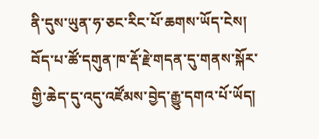ནི་དུས་ཡུན་ཧ་ཅང་རིང་པོ་ཆགས་ཡོད་ངེས།
བོད་པ་ཚོ་དགུན་ཁ་རྡོ་རྗེ་གདན་དུ་གནས་སྐོར་གྱི་ཆེད་དུ་འདུ་འཛོམས་བྱེད་རྒྱུ་དགའ་པོ་ཡོད།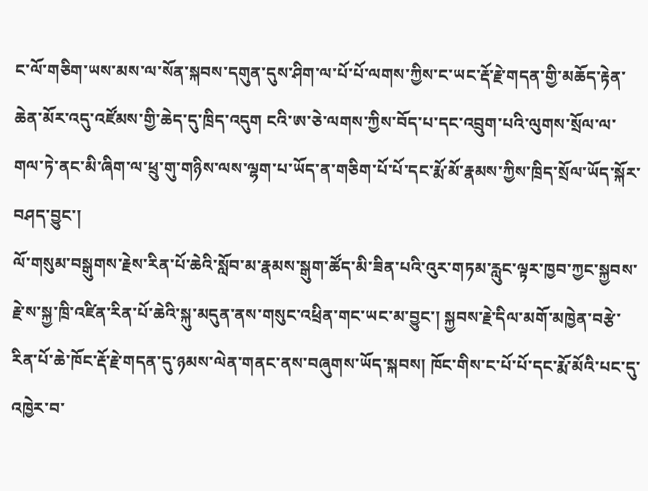ང་ལོ་གཅིག་ཡས་མས་ལ་སོན་སྐབས་དགུན་དུས་ཤིག་ལ་པོ་པོ་ལགས་ཀྱིས་ང་ཡང་རྡོ་རྗེ་གདན་གྱི་མཆོད་རྟེན་ཆེན་མོར་འདུ་འཛོམས་གྱི་ཆེད་དུ་ཁྲིད་འདུག ངའི་ཨ་ཅེ་ལགས་ཀྱིས་བོད་པ་དང་འབྲུག་པའི་ལུགས་སྲོལ་ལ་གལ་ཏེ་ནང་མི་ཞིག་ལ་ཕྲུ་གུ་གཉིས་ལས་ལྷག་པ་ཡོད་ན་གཅིག་པོ་པོ་དང་རྨོ་མོ་རྣམས་ཀྱིས་ཁྲིད་སྲོལ་ཡོད་སྐོར་བཤད་བྱུང་།
ལོ་གསུམ་བསྒུགས་རྗེས་རིན་པོ་ཆེའི་སློབ་མ་རྣམས་སྒུག་ཚོད་མི་ཟིན་པའི་འུར་གཏམ་རླུང་ལྟར་ཁྱབ་ཀྱང་སྐྱབས་རྗེ་ས་སྐྱ་ཁྲི་འཛིན་རིན་པོ་ཆེའི་སྐུ་མདུན་ནས་གསུང་འཕྲིན་གང་ཡང་མ་བྱུང་། སྐྱབས་རྗེ་དིལ་མགོ་མཁྱེན་བརྩེ་རིན་པོ་ཆེ་ཁོང་རྡོ་རྗེ་གདན་དུ་ཉམས་ལེན་གནང་ནས་བཞུགས་ཡོད་སྐབས། ཁོང་གིས་ང་པོ་པོ་དང་རྨོ་མོའི་པང་དུ་འཁྱེར་བ་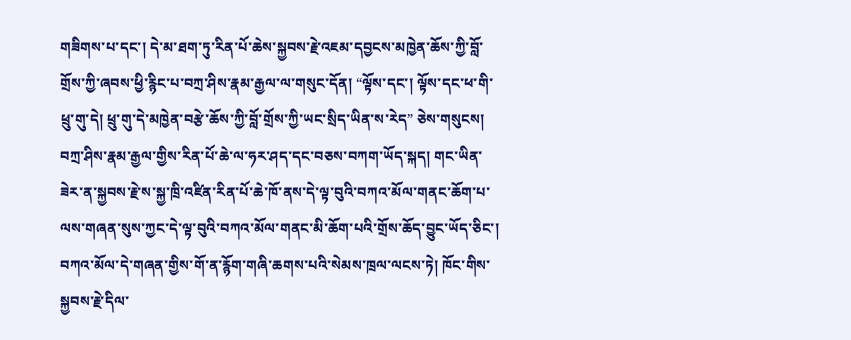གཟིགས་པ་དང་། དེ་མ་ཐག་ཏུ་རིན་པོ་ཆེས་སྐྱབས་རྗེ་འཇམ་དབྱངས་མཁྱེན་ཆོས་ཀྱི་བློ་གྲོས་ཀྱི་ཞབས་ཕྱི་རྙིང་པ་བཀྲ་ཤིས་རྣམ་རྒྱལ་ལ་གསུང་དོན། “ལྟོས་དང་། ལྟོས་དང་ཕ་གི་ཕྲུ་གུ་དེ། ཕྲུ་གུ་དེ་མཁྱེན་བརྩེ་ཆོས་ཀྱི་བློ་གྲོས་ཀྱི་ཡང་སྲིད་ཡིན་ས་རེད” ཅེས་གསུངས། བཀྲ་ཤིས་རྣམ་རྒྱལ་གྱིས་རིན་པོ་ཆེ་ལ་ཧར་ཤད་དང་བཅས་བཀག་ཡོད་སྐད། གང་ཡིན་ཟེར་ན་སྐྱབས་རྗེ་ས་སྐྱ་ཁྲི་འཛིན་རིན་པོ་ཆེ་ཁོ་ནས་དེ་ལྟ་བུའི་བཀའ་མོལ་གནང་ཆོག་པ་ལས་གཞན་སུས་ཀྱང་དེ་ལྟ་བུའི་བཀའ་མོལ་གནང་མི་ཆོག་པའི་གྲོས་ཆོད་བྱུང་ཡོད་ཅིང་། བཀའ་མོལ་དེ་གཞན་གྱིས་གོ་ན་རྙོག་གཞི་ཆགས་པའི་སེམས་ཁྲལ་ལངས་ཏེ། ཁོང་གིས་སྐྱབས་རྗེ་དིལ་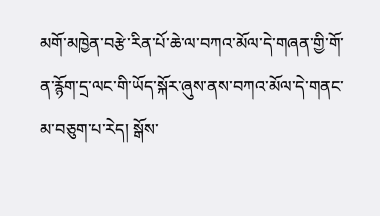མགོ་མཁྱེན་བརྩེ་རིན་པོ་ཆེ་ལ་བཀའ་མོལ་དེ་གཞན་གྱི་གོ་ན་རྙོག་དྲ་ལང་གི་ཡོད་སྐོར་ཞུས་ནས་བཀའ་མོལ་དེ་གནང་མ་བཅུག་པ་རེད། སྒོས་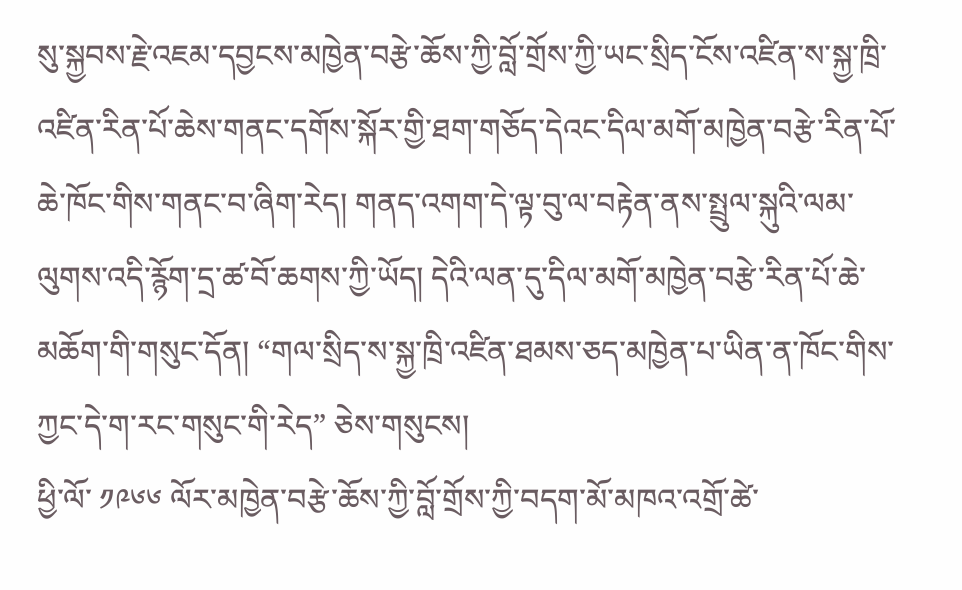སུ་སྐྱབས་རྗེ་འཇམ་དབྱངས་མཁྱེན་བརྩེ་ཆོས་ཀྱི་བློ་གྲོས་ཀྱི་ཡང་སྲིད་ངོས་འཛིན་ས་སྐྱ་ཁྲི་འཛིན་རིན་པོ་ཆེས་གནང་དགོས་སྐོར་གྱི་ཐག་གཅོད་དེའང་དིལ་མགོ་མཁྱེན་བརྩེ་རིན་པོ་ཆེ་ཁོང་གིས་གནང་བ་ཞིག་རེད། གནད་འགག་དེ་ལྟ་བུ་ལ་བརྟེན་ནས་སྤྲུལ་སྐུའི་ལམ་ལུགས་འདི་རྙོག་དྲ་ཚ་བོ་ཆགས་ཀྱི་ཡོད། དེའི་ལན་དུ་དིལ་མགོ་མཁྱེན་བརྩེ་རིན་པོ་ཆེ་མཆོག་གི་གསུང་དོན། “གལ་སྲིད་ས་སྐྱ་ཁྲི་འཛིན་ཐམས་ཅད་མཁྱེན་པ་ཡིན་ན་ཁོང་གིས་ཀྱང་དེ་ག་རང་གསུང་གི་རེད” ཅེས་གསུངས།
ཕྱི་ལོ་ ༡༩༦༦ ལོར་མཁྱེན་བརྩེ་ཆོས་ཀྱི་བློ་གྲོས་ཀྱི་བདག་མོ་མཁའ་འགྲོ་ཚེ་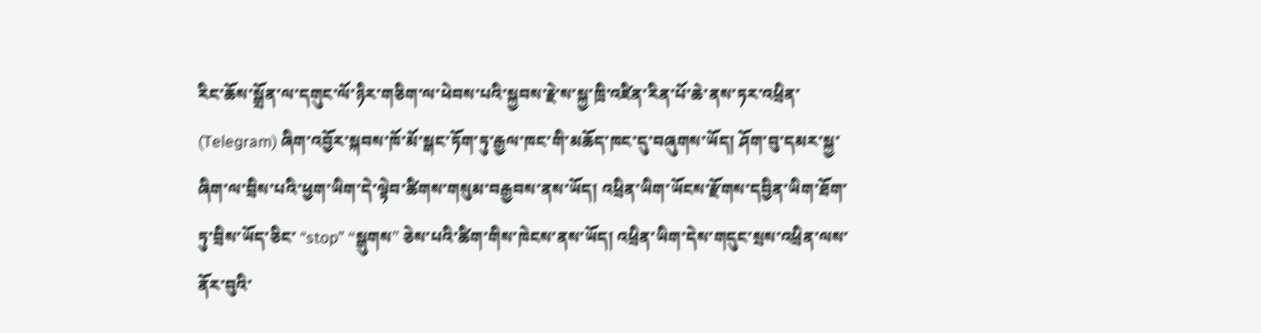རིང་ཆོས་སྒྲོན་ལ་དགུང་ལོ་ཉིར་གཅིག་ལ་ཕེབས་པའི་སྐྱབས་རྗེ་ས་སྐྱ་ཁྲི་འཛིན་རིན་པོ་ཆེ་ནས་ཏར་འཕྲིན་ (Telegram) ཞིག་འབྱོར་སྐབས་ཁོ་མོ་སྒང་ཏོག་ཏུ་རྒྱལ་ཁང་གི་མཆོད་ཁང་དུ་བཞུགས་ཡོད། ཤོག་བུ་དམར་སྐྱ་ཞིག་ལ་བྲིས་པའི་ཕྱག་ཡིག་དེ་ལྟེབ་ཚིགས་གསུམ་བརྒྱབས་ནས་ཡོད། འཕྲིན་ཡིག་ཡོངས་རྫོགས་དབྱིན་ཡིག་ཐོག་ཏུ་བྲིས་ཡོད་ཅིང་ “stop” “སྒུགས” ཅེས་པའི་ཚིག་གིས་ཁེངས་ནས་ཡོད། འཕྲིན་ཡིག་དེས་གདུང་སྲས་འཕྲིན་ལས་ནོར་བུའི་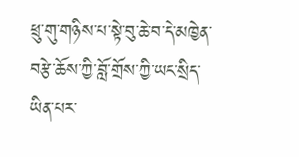ཕྲུ་གུ་གཉིས་པ་སྟེ་བུ་ཆེ་བ་དེ་མཁྱེན་བརྩེ་ཆོས་ཀྱི་བློ་གྲོས་ཀྱི་ཡང་སྲིད་ཡིན་པར་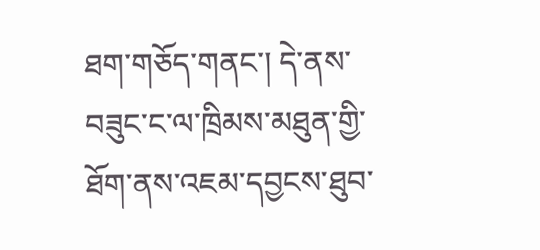ཐག་གཅོད་གནང་། དེ་ནས་བཟུང་ང་ལ་ཁྲིམས་མཐུན་གྱི་ཐོག་ནས་འཇམ་དབྱངས་ཐུབ་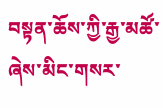བསྟན་ཆོས་ཀྱི་རྒྱ་མཚོ་ཞེས་མིང་གསར་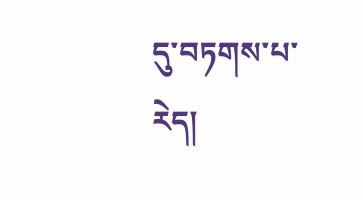དུ་བཏགས་པ་རེད།